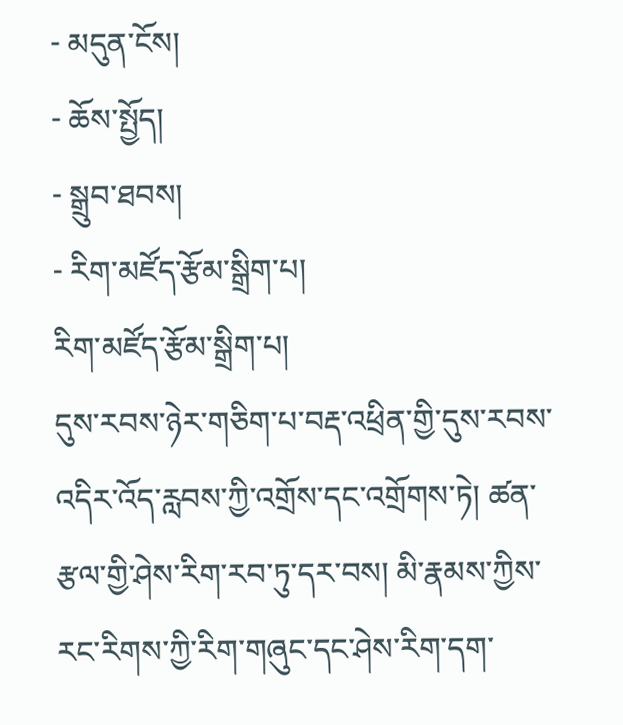- མདུན་ངོས།
- ཆོས་སྤྱོད།
- སྒྲུབ་ཐབས།
- རིག་མཛོད་རྩོམ་སྒྲིག་པ།
རིག་མཛོད་རྩོམ་སྒྲིག་པ།
དུས་རབས་ཉེར་གཅིག་པ་བརྡ་འཕྲིན་གྱི་དུས་རབས་འདིར་འོད་རླབས་ཀྱི་འགྲོས་དང་འགྲོགས་ཏེ། ཚན་རྩལ་གྱི་ཤེས་རིག་རབ་ཏུ་དར་བས། མི་རྣམས་ཀྱིས་རང་རིགས་ཀྱི་རིག་གཞུང་དང་ཤེས་རིག་དག་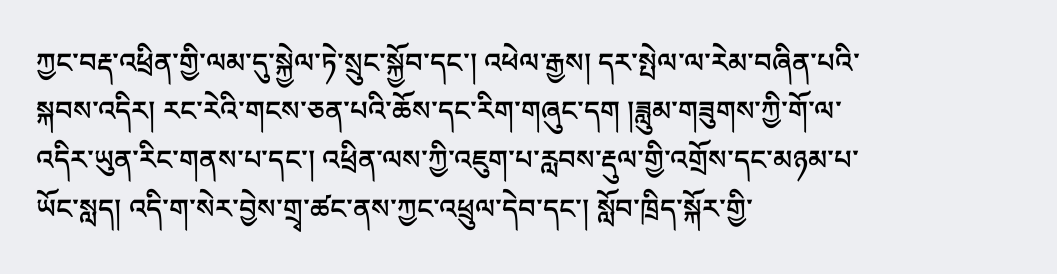ཀྱང་བརྡ་འཕྲིན་གྱི་ལམ་དུ་སྐྱེལ་ཏེ་སྲུང་སྐྱོབ་དང་། འཕེལ་རྒྱས། དར་སྤེལ་ལ་རེམ་བཞིན་པའི་སྐབས་འདིར། རང་རེའི་གངས་ཅན་པའི་ཆོས་དང་རིག་གཞུང་དག །ཟླུམ་གཟུགས་ཀྱི་གོ་ལ་འདིར་ཡུན་རིང་གནས་པ་དང་། འཕྲིན་ལས་ཀྱི་འཇུག་པ་རླབས་རྡུལ་གྱི་འགྲོས་དང་མཉམ་པ་ཡོང་སླད། འདི་ག་སེར་བྱེས་གྲྭ་ཚང་ནས་ཀྱང་འཕྲུལ་དེབ་དང་། སློབ་ཁྲིད་སྐོར་གྱི་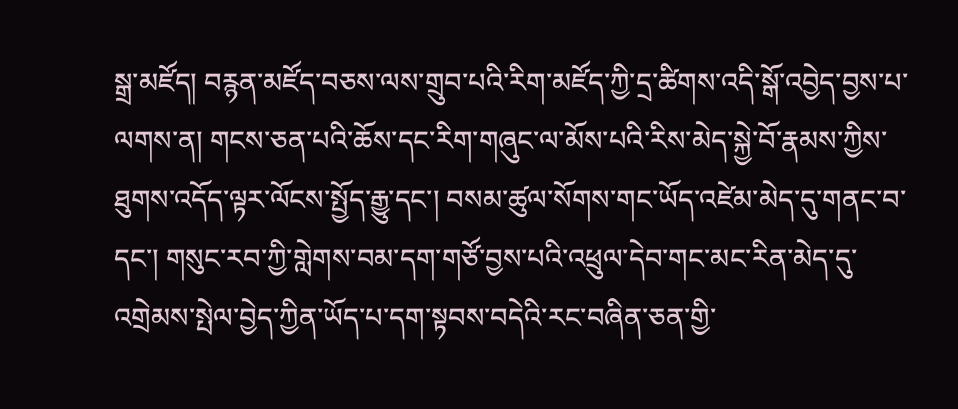སྒྲ་མཛོད། བརྙན་མཛོད་བཅས་ལས་གྲུབ་པའི་རིག་མཛོད་ཀྱི་དྲ་ཚིགས་འདི་སྒོ་འབྱེད་བྱས་པ་ལགས་ན། གངས་ཅན་པའི་ཆོས་དང་རིག་གཞུང་ལ་མོས་པའི་རིས་མེད་སྐྱེ་བོ་རྣམས་ཀྱིས་ཐུགས་འདོད་ལྟར་ལོངས་སྤྱོད་རྒྱུ་དང་། བསམ་ཚུལ་སོགས་གང་ཡོད་འཛེམ་མེད་དུ་གནང་བ་དང་། གསུང་རབ་ཀྱི་གླེགས་བམ་དག་གཙོ་བྱས་པའི་འཕྲུལ་དེབ་གང་མང་རིན་མེད་དུ་འགྲེམས་སྤེལ་བྱེད་ཀྱིན་ཡོད་པ་དག་སྟབས་བདེའི་རང་བཞིན་ཅན་གྱི་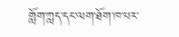གློག་ཀླད་དང་ལག་ཐོག་ཁ་པར་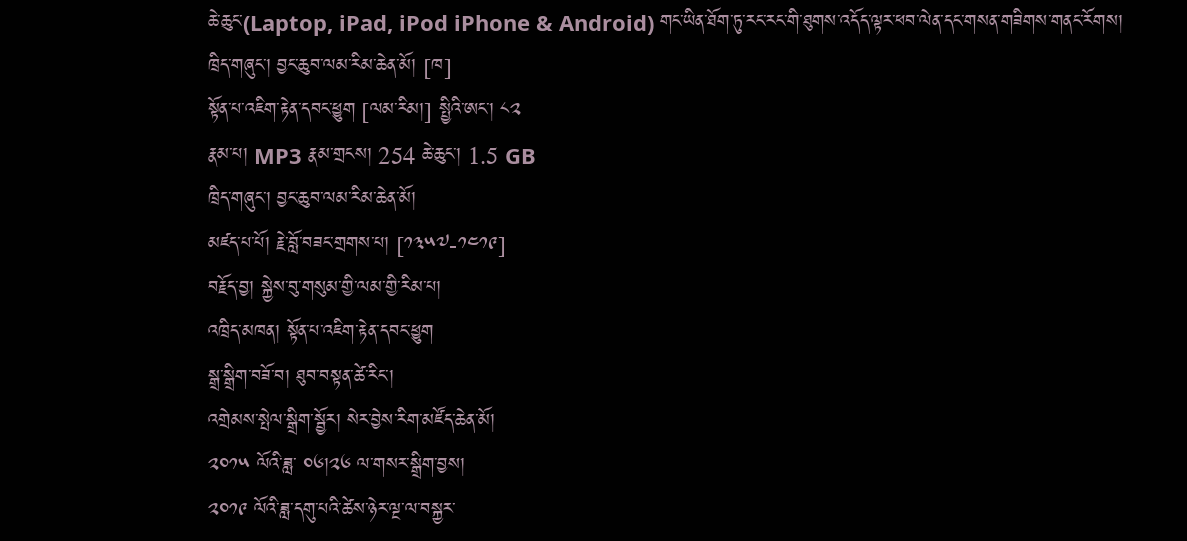ཆེ་ཆུང་(Laptop, iPad, iPod iPhone & Android) གང་ཡིན་ཐོག་ཏུ་རང་རང་གི་ཐུགས་འདོད་ལྟར་ཕབ་ལེན་དང་གསན་གཟིགས་གནང་རོགས།
ཁྲིད་གཞུང་། བྱང་ཆུབ་ལམ་རིམ་ཆེན་མོ། [ཁ]
སྟོན་པ་འཇིག་རྟེན་དབང་ཕྱུག [ལམ་རིམ།] སྤྱིའི་ཨང་། ༨༢
རྣམ་པ། MP3 རྣམ་གྲངས། 254 ཆེ་ཆུང་། 1.5 GB
ཁྲིད་གཞུང་། བྱང་ཆུབ་ལམ་རིམ་ཆེན་མོ།
མཛད་པ་པོ། རྗེ་བློ་བཟང་གྲགས་པ། [༡༣༥༧-༡༤༡༩]
བརྗོད་བྱ། སྐྱེས་བུ་གསུམ་གྱི་ལམ་གྱི་རིམ་པ།
འཁྲིད་མཁན། སྟོན་པ་འཇིག་རྟེན་དབང་ཕྱུག
སྒྲ་སྒྲིག་བཟོ་བ། ཐུབ་བསྟན་ཚེ་རིང་།
འགྲེམས་སྤེལ་སྒྲིག་སྦྱོར། སེར་བྱེས་རིག་མཛོད་ཆེན་མོ།
༢༠༡༥ ལོའི་ཟླ་ ༠༦།༢༦ ལ་གསར་སྒྲིག་བྱས།
༢༠༡༩ ལོའི་ཟླ་དགུ་པའི་ཚེས་ཉེར་ལྔ་ལ་བསྐྱར་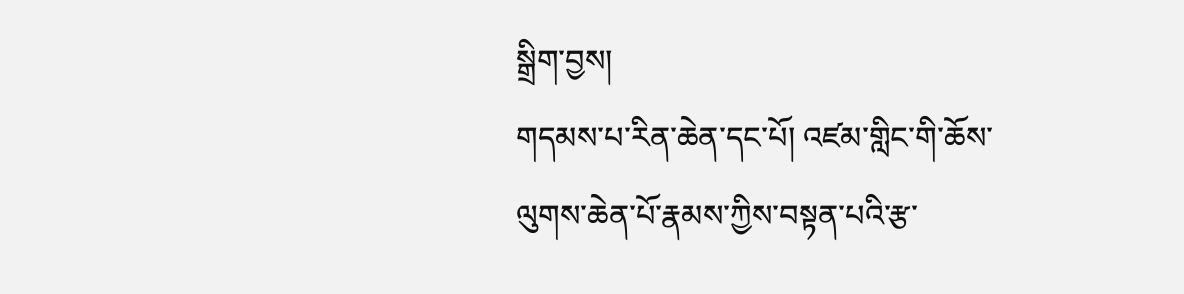སྒྲིག་བྱས།
གདམས་པ་རིན་ཆེན་དང་པོ། འཛམ་གླིང་གི་ཆོས་ལུགས་ཆེན་པོ་རྣམས་ཀྱིས་བསྟན་པའི་རྩ་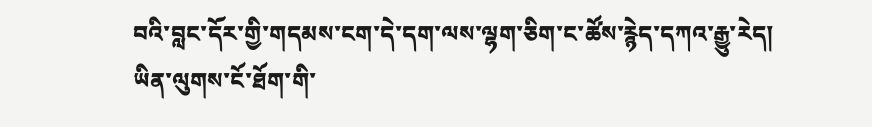བའི་བླང་དོར་གྱི་གདམས་ངག་དེ་དག་ལས་ལྷག་ཅིག་ང་ཚོས་རྙེད་དཀའ་རྒྱུ་རེད། ཡིན་ལུགས་ངོ་ཐོག་གི་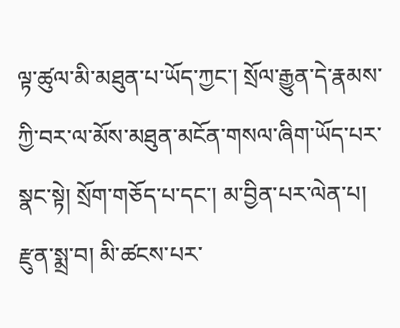ལྟ་ཚུལ་མི་མཐུན་པ་ཡོད་ཀྱང་། སྲོལ་རྒྱུན་དེ་རྣམས་ཀྱི་བར་ལ་མོས་མཐུན་མངོན་གསལ་ཞིག་ཡོད་པར་སྣང་སྟེ། སྲོག་གཅོད་པ་དང་། མ་བྱིན་པར་ལེན་པ། རྫུན་སྨྲ་བ། མི་ཚངས་པར་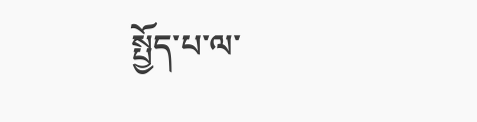སྤྱོད་པ་ལ་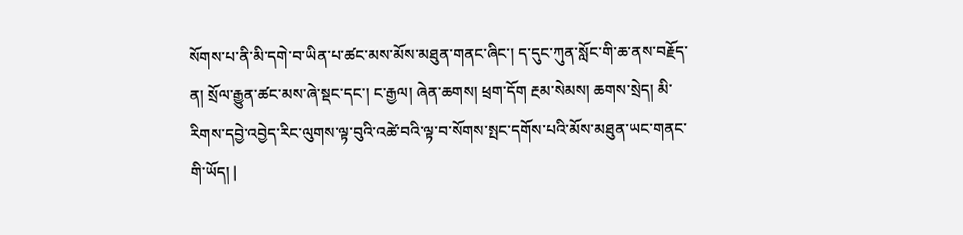སོགས་པ་ནི་མི་དགེ་བ་ཡིན་པ་ཚང་མས་མོས་མཐུན་གནང་ཞིང་། ད་དུང་ཀུན་སློང་གི་ཆ་ནས་བརྗོད་ན། སྲོལ་རྒྱུན་ཚང་མས་ཞེ་སྡང་དང་། ང་རྒྱལ། ཞེན་ཆགས། ཕྲག་དོག རྔམ་སེམས། ཆགས་སྲེད། མི་རིགས་དབྱེ་འབྱེད་རིང་ལུགས་ལྟ་བུའི་འཚེ་བའི་ལྟ་བ་སོགས་སྤང་དགོས་པའི་མོས་མཐུན་ཡང་གནང་གི་ཡོད། |